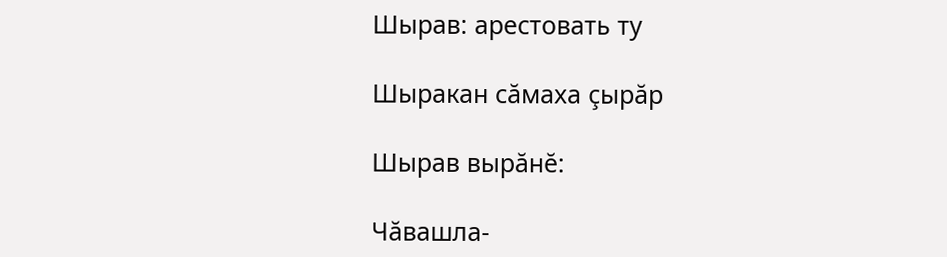Шырав: арестовать ту

Шыракан сăмаха çырăр

Шырав вырăнĕ:

Чăвашла-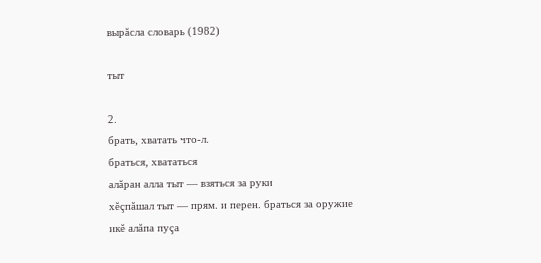вырăсла словарь (1982)

тыт

2.
брать, хватать что-л.
браться, хвататься
алăран алла тыт — взяться за руки
хĕçпăшал тыт — прям. и перен. браться за оружие
икĕ алăпа пуçа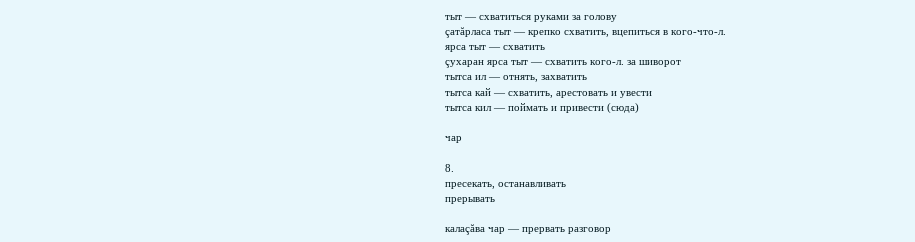тыт — схватиться руками за голову
çатăрласа тыт — крепко схватить, вцепиться в кого-что-л.
ярса тыт — схватить
çухаран ярса тыт — схватить кого-л. за шиворот
тытса ил — отнять, захватить
тытса кай — схватить, арестовать и увести
тытса кил — поймать и привести (сюда)

чар

8.
пресекать, останавливать
прерывать

калаçăва чар — прервать разговор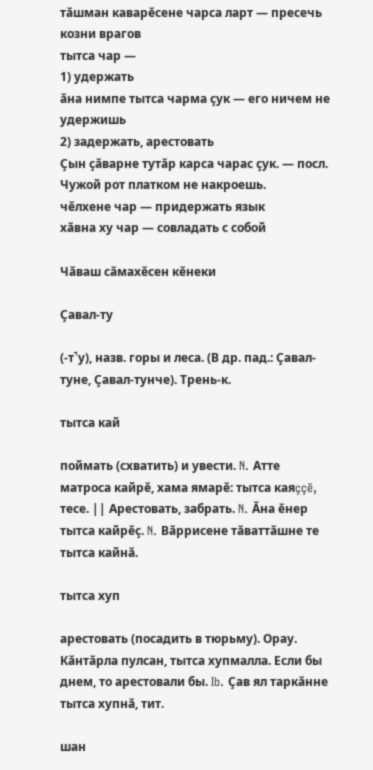тăшман каварĕсене чарса ларт — пресечь козни врагов
тытса чар —
1) удержать
ăна нимпе тытса чарма çук — его ничем не удержишь
2) задержать, арестовать
Çын çăварне тутăр карса чарас çук. — посл. Чужой рот платком не накроешь.
чĕлхене чар — придержать язык
хăвна ху чар — совладать с собой

Чăваш сăмахĕсен кĕнеки

Çавал-ту

(-т̚у), назв. горы и леса. (В др. пад.: Çавал-туне, Çавал-тунче). Трень-к.

тытса кай

поймать (схватить) и увести. N. Атте матроса кайрĕ, хама ямарĕ: тытса каяççĕ, тесе. || Арестовать, забрать. N. Ăна ĕнер тытса кайрĕç. N. Вăррисене тăваттăшне те тытса кайнă.

тытса хуп

арестовать (посадить в тюрьму). Орау. Кăнтăрла пулсан, тытса хупмалла. Если бы днем, то арестовали бы. Ib. Çав ял таркăнне тытса хупнă, тит.

шан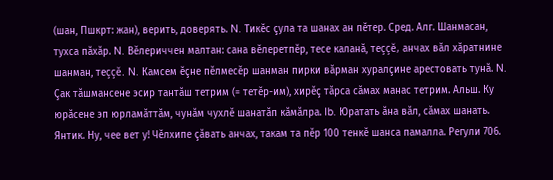(шан, Пшкрт: жан), верить, доверять. N. Тикĕс çула та шанах ан пĕтер. Сред. Алг. Шанмасан, тухса пăхăр. N. Вĕлериччен малтан: сана вĕлеретпĕр, тесе каланă, теççĕ, анчах вăл хăратнине шанман, теççĕ. N. Камсем ĕçне пĕлмесĕр шанман пирки вăрман хуралçине арестовать тунă. N. Çак тăшмансене эсир тантăш тетрим (= тетĕр-им), хирĕç тăрса сăмах манас тетрим. Альш. Ку юрăсене эп юрламăттăм, чунăм чухлĕ шанатăп кăмăлра. Ib. Юратать ăна вăл, сăмах шанать. Янтик. Ну, чее вет у! Чĕлхипе çăвать анчах, такам та пĕр 100 тенкĕ шанса памалла. Регули 706.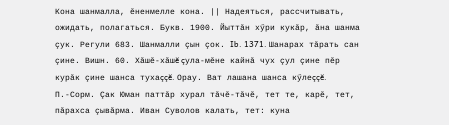Кона шанмалла, ĕненмелле кона. || Надеяться, рассчитывать, ожидать, полагаться. Букв. 1900. Йыттăн хӳри кукăр, ăна шанма çук. Регули 683. Шанмалли çын çок. Ib. 1371. Шанарах тăрать сан çине. Вишн. 60. Хăшĕ-хăшĕ çула-мĕне кайнă чух çул çине пĕр курăк çине шанса тухаççĕ. Орау. Ват лашана шанса кӳлеççĕ. П.-Сорм. Çак Юман паттăр хурал тăчĕ-тăчĕ, тет те, карĕ, тет, пăрахса çывăрма. Иван Суволов калать, тет: куна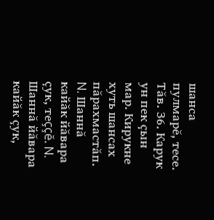шанса пулмарĕ, тесе. Тăв. З6. Карук ун пек çын мар. Кирукне хуть шансах пăрахмастăп. N. Шаннă кайăк йăвара çук, теççĕ. N. Шаннă йăвара кайăк çук,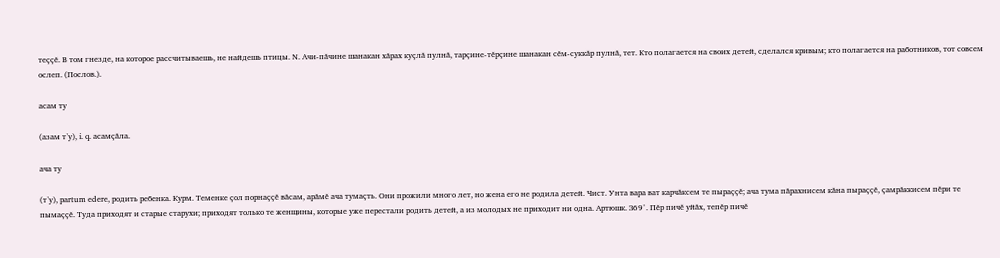теççĕ. В том гнезде, на которое рассчитываешь, не найдешь птицы. N. Ачи-пăчине шанакан хăрах куçлă пулнă, тарçине-тĕрçине шанакан сĕм-суккăр пулнă, тет. Кто полагается на своих детей, сделался кривым; кто полагается на работников, тот совсем ослеп. (Послов.).

асам ту

(азам т̚у), i. q. асамçăла.

ача ту

(т̚у), partum edere, родить ребенка. Курм. Теменке çол порнаççĕ вăсам, арăмĕ ача тумаçть. Они прожили много лет, но жена его не родила детей. Чист. Унта вара ват карчăксем те пыраççĕ; ача тума пăрахнисем кăна пыраççĕ, çамрăккисем пĕри те пымаççĕ. Туда приходят и старые старухи; приходят только те женщины, которые уже перестали родить детей, а из молодых не приходит ни одна. Артюшк. З69°. Пĕр пичĕ уйăх, тепĕр пичĕ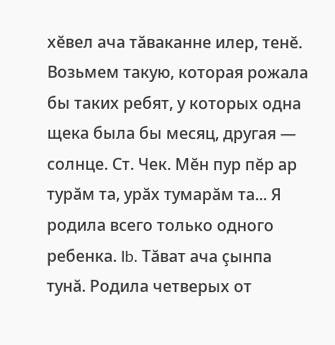хĕвел ача тăваканне илер, тенĕ. Возьмем такую, которая рожала бы таких ребят, у которых одна щека была бы месяц, другая — солнце. Ст. Чек. Мĕн пур пĕр ар турăм та, урăх тумарăм та... Я родила всего только одного ребенка. Ib. Тăват ача çынпа тунă. Родила четверых от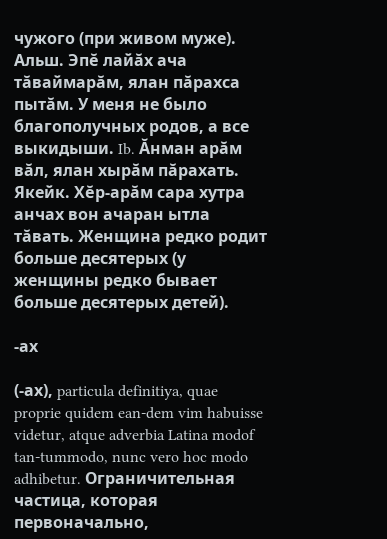чужого (при живом муже). Альш. Эпĕ лайăх ача тăваймарăм, ялан пăрахса пытăм. У меня не было благополучных родов, а все выкидыши. Ib. Ăнман арăм вăл, ялан хырăм пăрахать. Якейк. Хĕр-арăм сара хутра анчах вон ачаран ытла тăвать. Женщина редко родит больше десятерых (у женщины редко бывает больше десятерых детей).

-ах

(-ах), particula definitiya, quae proprie quidem ean-dem vim habuisse videtur, atque adverbia Latina modof tan-tummodo, nunc vero hoc modo adhibetur. Ограничительная частица, которая первоначально,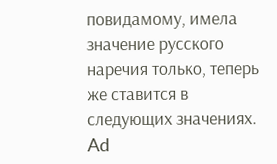повидамому, имела значение русского наречия только, теперь же ставится в следующих значениях. Ad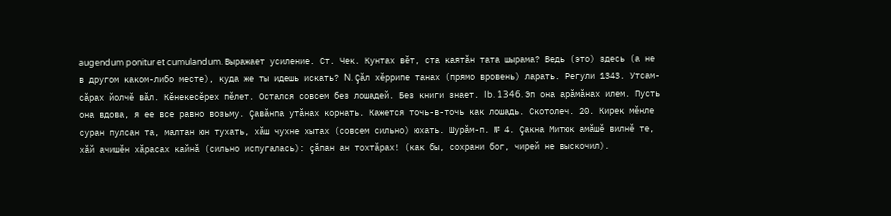augendum ponitur et cumulandum. Выражает усиление. Ст. Чек. Кунтах вĕт, ста каятăн тата шырама? Ведь (это) здесь (а не в другом каком-либо месте), куда же ты идешь искать? N. Çăл хĕррипе танах (прямо вровень) ларать. Регули 1343. Утсам-сăрах йолчĕ вăл. Кĕнекесĕрех пĕлет. Остался совсем без лошадей. Без книги знает. Ib. 1346. Эп она арăмăнах илем. Пусть она вдова, я ее все равно возьму. Çавăнпа утăнах корнать. Кажется точь-в-точь как лошадь. Скотолеч. 20. Кирек мĕнле суран пулсан та, малтан юн тухать, хăш чухне хытах (совсем сильно) юхать. Шурăм-п. № 4. Çакна Митюк амăшĕ вилнĕ те, хăй ачишĕн хăрасах кайнă (сильно испугалась): çăпан ан тохтăрах! (как бы, сохрани бог, чирей не выскочил).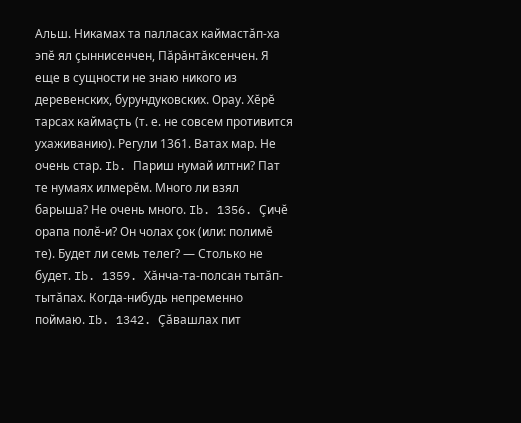Альш. Никамах та палласах каймастăп-ха эпĕ ял çыннисенчен, Пăрăнтăксенчен. Я еще в сущности не знаю никого из деревенских, бурундуковских. Орау. Хĕрĕ тарсах каймаçть (т. е. не совсем противится ухаживанию). Регули 1361. Ватах мар. Не очень стар. Ib. Париш нумай илтни? Пат те нумаях илмерĕм. Много ли взял барыша? Не очень много. Ib. 1356. Çичĕ орапа полĕ-и? Он чолах çок (или: полимĕ те). Будет ли семь телег? — Столько не будет. Ib. 1359. Хăнча-та-полсан тытăп-тытăпах. Когда-нибудь непременно поймаю. Ib. 1342. Çăвашлах пит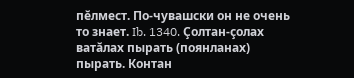пĕлмест. По-чувашски он не очень то знает. Ib. 1340. Çолтан-çолах ватăлах пырать (поянланах) пырать. Контан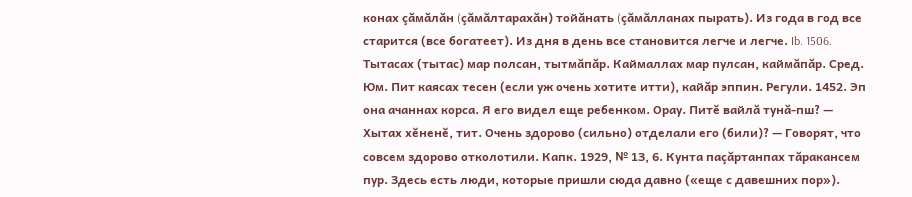конах çăмăлăн (çăмăлтарахăн) тойăнать (çăмăлланах пырать). Из года в год все старится (все богатеет). Из дня в день все становится легче и легче. Ib. 1506. Тытасах (тытас) мар полсан, тытмăпăр. Каймаллах мар пулсан, каймăпăр. Сред. Юм. Пит каясах тесен (если уж очень хотите итти), кайăр эппин. Регули. 1452. Эп она ачаннах корса. Я его видел еще ребенком. Орау. Питĕ вайлă тунă-пш? — Хытах хĕненĕ, тит. Очень здорово (сильно) отделали его (били)? — Говорят, что совсем здорово отколотили. Капк. 1929, № 1З, 6. Кунта паçăртанпах тăракансем пур. Здесь есть люди, которые пришли сюда давно («еще с давешних пор»).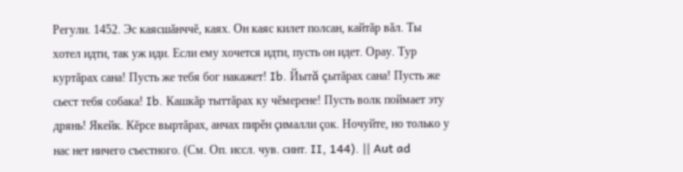Регули. 1452. Эс каясшăнччĕ, каях. Он каяс килет полсан, кайтăр вăл. Ты хотел идти, так уж иди. Если ему хочется идти, пусть он идет. Орау. Тур куртăрах сана! Пусть же тебя бог накажет! Ib. Йытă çытăрах сана! Пусть же сьест тебя собака! Ib. Кашкăр тыттăрах ку чĕмерене! Пусть волк поймает эту дрянь! Якейк. Кĕрсе выртăрах, анчах пирĕн çималли çок. Ночуйте, но только у нас нет ничего съестного. (См. Оп. иссл. чув. синт. II, 144). || Aut ad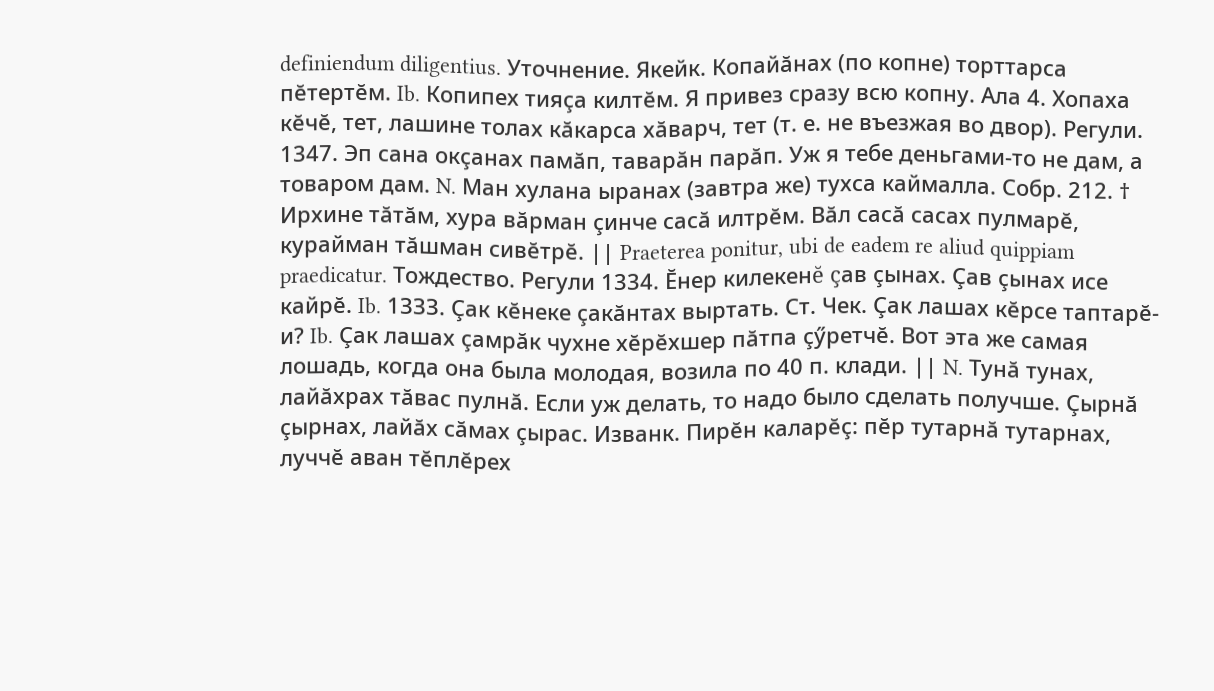definiendum diligentius. Уточнение. Якейк. Копайăнах (по копне) торттарса пĕтертĕм. Ib. Копипех тияçа килтĕм. Я привез сразу всю копну. Ала 4. Хопаха кĕчĕ, тет, лашине толах кăкарса хăварч, тет (т. е. не въезжая во двор). Регули. 1347. Эп сана окçанах памăп, таварăн парăп. Уж я тебе деньгами-то не дам, а товаром дам. N. Ман хулана ыранах (завтра же) тухса каймалла. Собр. 212. † Ирхине тăтăм, хура вăрман çинче сасă илтрĕм. Вăл сасă сасах пулмарĕ, курайман тăшман сивĕтрĕ. || Praeterea ponitur, ubi de eadem re aliud quippiam praedicatur. Тождество. Регули 1334. Ĕнер килекенĕ çав çынах. Çав çынах исе кайрĕ. Ib. 1ЗЗЗ. Çак кĕнеке çакăнтах выртать. Ст. Чек. Çак лашах кĕрсе таптарĕ-и? Ib. Çак лашах çамрăк чухне хĕрĕхшер пăтпа çӳретчĕ. Вот эта же самая лошадь, когда она была молодая, возила по 40 п. клади. || N. Тунă тунах, лайăхрах тăвас пулнă. Если уж делать, то надо было сделать получше. Çырнă çырнах, лайăх сăмах çырас. Изванк. Пирĕн каларĕç: пĕр тутарнă тутарнах, луччĕ аван тĕплĕрех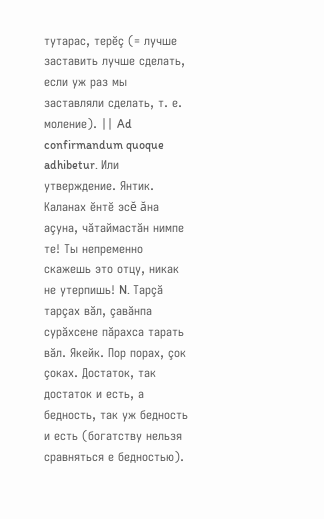тутарас, терĕç (= лучше заставить лучше сделать, если уж раз мы заставляли сделать, т. е. моление). || Ad confirmandum quoque adhibetur. Или утверждение. Янтик. Каланах ĕнтĕ эсĕ ăна аçуна, чăтаймастăн нимпе те! Ты непременно скажешь это отцу, никак не утерпишь! N. Тарçă тарçах вăл, çавăнпа сурăхсене пăрахса тарать вăл. Якейк. Пор порах, çок çоках. Достаток, так достаток и есть, а бедность, так уж бедность и есть (богатству нельзя сравняться е бедностью).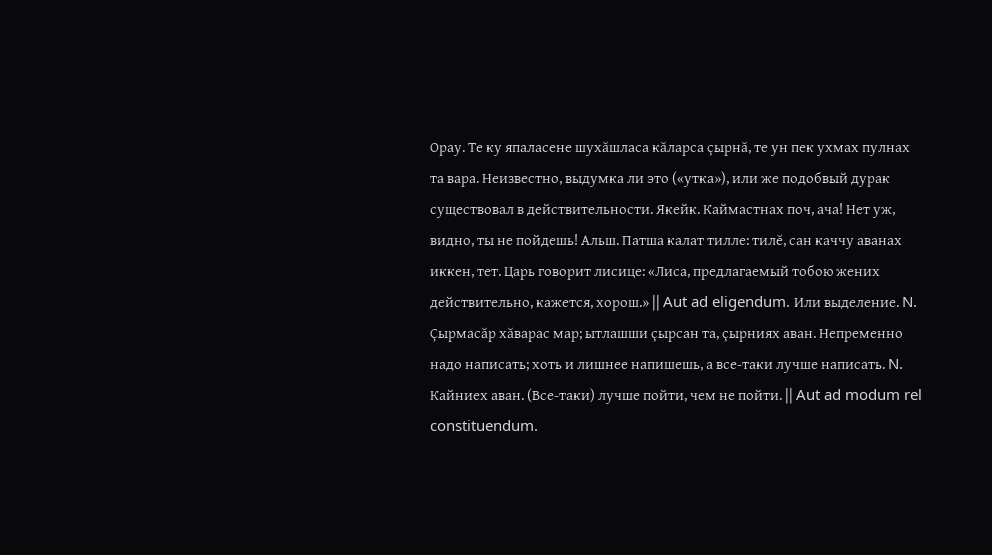Орау. Те ку япаласене шухăшласа кăларса çырнă, те ун пек ухмах пулнах та вара. Неизвестно, выдумка ли это («утка»), или же подобвый дурак существовал в действительности. Якейк. Каймастнах поч, ача! Нет уж, видно, ты не пойдешь! Альш. Патша калат тилле: тилĕ, сан каччу аванах иккен, тет. Царь говорит лисице: «Лиса, предлагаемый тобою жених действительно, кажется, хорош.» || Aut ad eligendum. Или выделение. N. Çырмасăр хăварас мар; ытлашши çырсан та, çырниях аван. Непременно надо написать; хоть и лишнее напишешь, а все-таки лучше написать. N. Кайниех аван. (Все-таки) лучше пойти, чем не пойти. || Aut ad modum rel constituendum.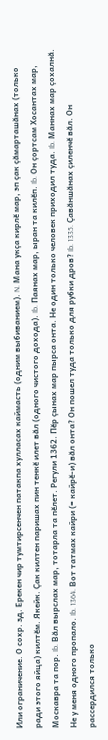Или ограничение. О сохр. зд. Ерекен чир тумтирсенчен патакпа хулласах каймасть (одним выбиванием). N. Мана укçа кирлĕ мар, эп çак çăмарташăнах (только ради этого яйца) килтĕм. Якейк. Çак килтен паришах пин тенкĕ илет вăл (одного чистого дохода). Ib. Паянах мар, ыран та килĕп. Ib. Он çортсам Хосантах мар, Москавра та пор. Ib. Вăл вырслах мар, тотарла та пĕлет. Регули 1362. Пĕр çынах мар пырса онта. Не один только человек приходил туда. Ib. Маннах мар çохалнă. Не у меня одного пропало. Ib. 1364. Вот татмах кайри (= кайрĕ-и) вăл онта? Он пошел туда только для рубки дров? Ib. 1335. Çавăншăнах çиленчĕ вăл. Он рассердился только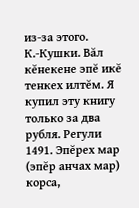из-за этого. К.-Кушки. Вăл кĕнекене эпĕ икĕ тенкех илтĕм. Я купил эту книгу только за два рубля. Регули 1491. Эпĕрех мар (эпĕр анчах мар) корса,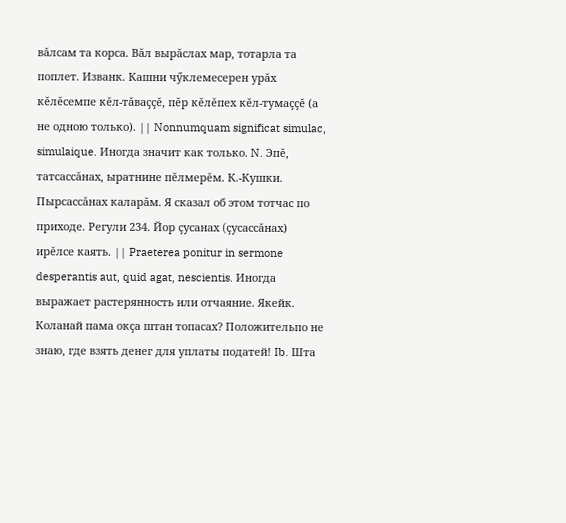вăлсам та корса. Вăл вырăслах мар, тотарла та поплет. Изванк. Кашни чӳклемесерен урăх кĕлĕсемпе кĕл-тăваççĕ, пĕр кĕлĕпех кĕл-тумаççĕ (а не одною только). || Nonnumquam significat simulac, simulaique. Иногда значит как только. N. Эпĕ, татсассăнах, ыратнине пĕлмерĕм. К.-Кушки. Пырсассăнах каларăм. Я сказал об этом тотчас по приходе. Регули 234. Йор çусанах (çусассăнах) ирĕлсе каять. || Praeterea ponitur in sermone desperantis aut, quid agat, nescientis. Иногда выражает растерянность или отчаяние. Якейк. Коланай пама окçа штан топасах? Положительпо не знаю, где взять денег для уплаты податей! Ib. Шта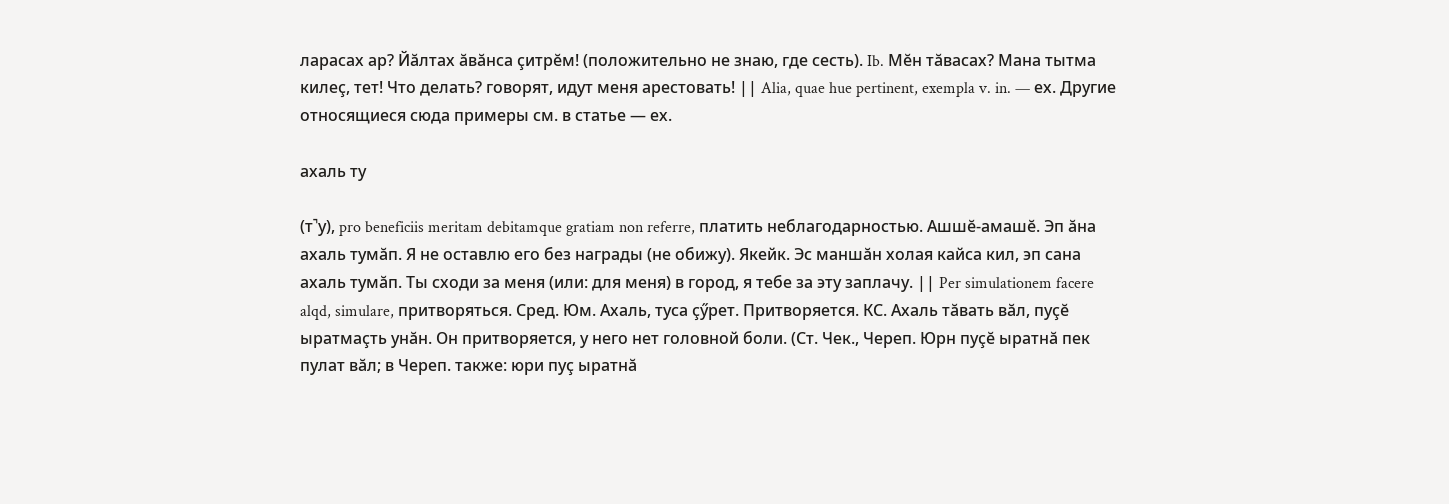ларасах ар? Йăлтах ăвăнса çитрĕм! (положительно не знаю, где сесть). Ib. Мĕн тăвасах? Мана тытма килеç, тет! Что делать? говорят, идут меня арестовать! || Alia, quae hue pertinent, exempla v. in. — ех. Другие относящиеся сюда примеры см. в статье — ех.

ахаль ту

(т̚у), pro beneficiis meritam debitamque gratiam non referre, платить неблагодарностью. Ашшĕ-амашĕ. Эп ăна ахаль тумăп. Я не оставлю его без награды (не обижу). Якейк. Эс маншăн холая кайса кил, эп сана ахаль тумăп. Ты сходи за меня (или: для меня) в город, я тебе за эту заплачу. || Per simulationem facere alqd, simulare, притворяться. Сред. Юм. Ахаль, туса çӳрет. Притворяется. КС. Ахаль тăвать вăл, пуçĕ ыратмаçть унăн. Он притворяется, у него нет головной боли. (Ст. Чек., Череп. Юрн пуçĕ ыратнă пек пулат вăл; в Череп. также: юри пуç ыратнă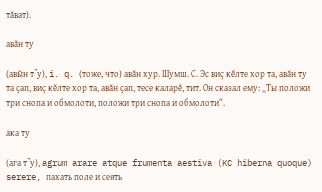тăват).

авăн ту

(авы̆н т̚у), i. q. (тоже, что) авăн хур. Шумш. С. Эс виç кĕлте хор та, авăн ту та çап, виç кĕлте хор та, авăн çап, тесе каларĕ, тит. Он сказал ему: „Ты положи три снопа и обмолоти, положи три снопа и обмолоти“.

ака ту

(ага т̚у), agrum arare atque frumenta aestiva (KC hiberna quoque) serere, пахать поле и сеять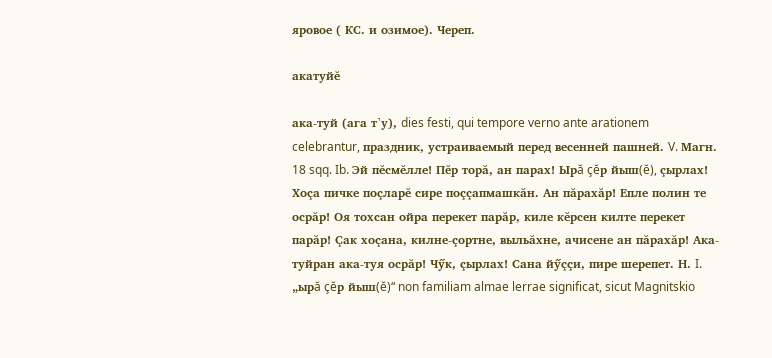яровое ( КС. и озимое). Череп.

акатуйĕ

ака-туй (ага т̚у), dies festi, qui tempore verno ante arationem celebrantur, праздник, устраиваемый перед весенней пашней. V. Магн. 18 sqq. Ib. Эй пĕсмĕлле! Пĕр торă, ан парах! Ырă çĕр йыш(ĕ), çырлах! Хоçа пичке поçларĕ сире поççапмашкăн. Ан пăрахăр! Епле полин те осрăр! Оя тохсан ойра перекет парăр, киле кĕрсен килте перекет парăр! Çак хоçана, килне-çортне, выльăхне, ачисене ан пăрахăр! Ака-туйран ака-туя осрăр! Чӳк, çырлах! Сана йӳççи, пире шерепет. Н. I. „ырă çĕр йыш(ĕ)“ non familiam almae lerrae significat, sicut Magnitskio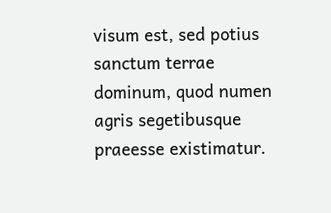visum est, sed potius sanctum terrae dominum, quod numen agris segetibusque praeesse existimatur.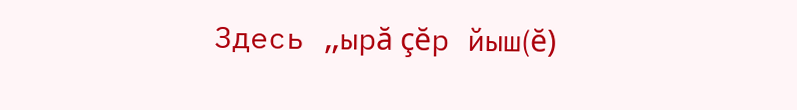Здесь „ырă çĕр йыш(ĕ)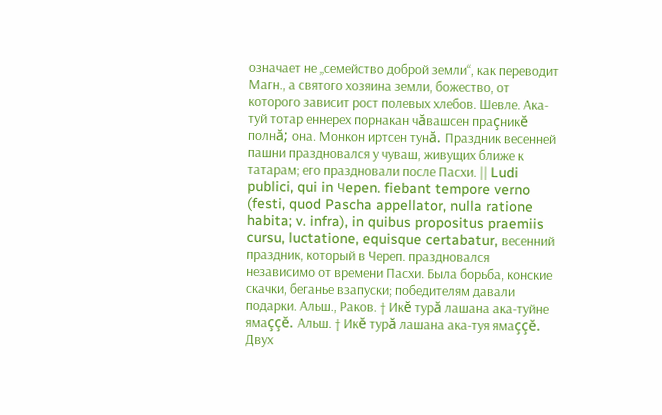означает не „семейство доброй земли“, как переводит Магн., а святого хозяина земли, божество, от которого зависит рост полевых хлебов. Шевле. Ака-туй тотар еннерех порнакан чăвашсен праçникĕ полнă; она. Монкон иртсен тунă. Праздник весенней пашни праздновался у чуваш, живущих ближе к татарам; его праздновали после Пасхи. || Ludi publici, qui in Чepen. fiebant tempore verno (festi, quod Pascha appellator, nulla ratione habita; v. infra), in quibus propositus praemiis cursu, luctatione, equisque certabatur, весенний праздник, который в Череп. праздновался независимо от времени Пасхи. Была борьба, конские скачки, беганье взапуски; победителям давали подарки. Альш., Раков. † Икĕ турă лашана ака-туйне ямаççĕ. Альш. † Икĕ турă лашана ака-туя ямаççĕ. Двух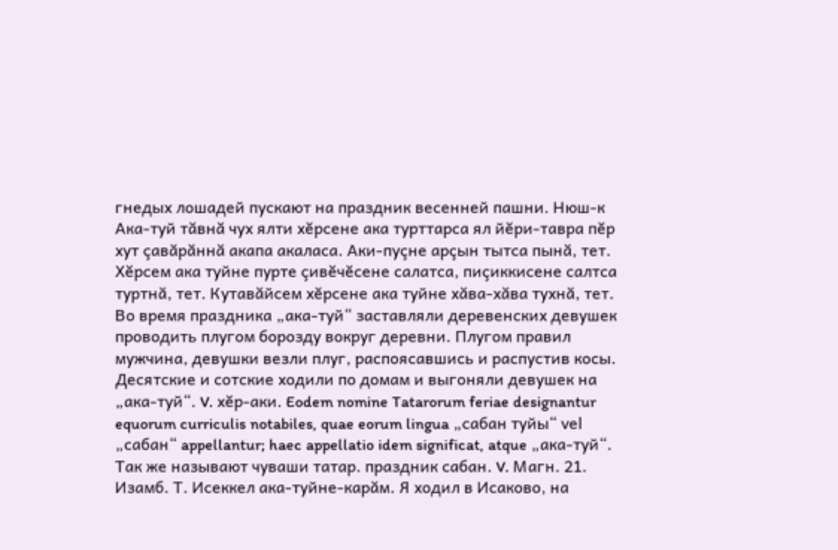гнедых лошадей пускают на праздник весенней пашни. Нюш-к Ака-туй тăвнă чух ялти хĕрсене ака турттарса ял йĕри-тавра пĕр хут çавăрăннă акапа акаласа. Аки-пуçне арçын тытса пынă, тет. Хĕрсем ака туйне пурте çивĕчĕсене салатса, пиçиккисене салтса туртнă, тет. Кутавăйсем хĕрсене ака туйне хăва-хăва тухнă, тет. Во время праздника „ака-туй“ заставляли деревенских девушек проводить плугом борозду вокруг деревни. Плугом правил мужчина, девушки везли плуг, распоясавшись и распустив косы. Десятские и сотские ходили по домам и выгоняли девушек на „ака-туй“. V. хĕр-аки. Eodem nomine Tatarorum feriae designantur equorum curriculis notabiles, quae eorum lingua „сабан туйы“ vеl „сабан“ appellantur; haec appellatio idem significat, atque „ака-туй“. Так же называют чуваши татар. праздник сабан. V. Магн. 21. Изамб. Т. Исеккел ака-туйне-карăм. Я ходил в Исаково, на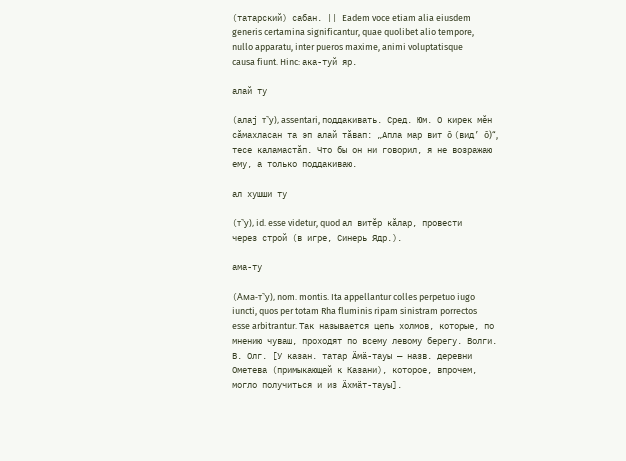(татарский) сабан. || Eadem voce etiam alia eiusdem generis certamina significantur, quae quolibet alio tempore, nullo apparatu, inter pueros maxime, animi voluptatisque causa fiunt. Hinc: ака-туй яр.

алай ту

(алаj т̚у), assentari, поддакивать. Сред. Юм. О кирек мĕн сăмахласан та эп алай тăвап: „Апла мар вит õ (вид’ õ)“, тесе каламастăп. Что бы он ни говорил, я не возражаю ему, а только поддакиваю.

ал хушши ту

(т̚у), id. esse videtur, quod ал витĕр кăлар, провести через строй (в игре, Синерь Ядр.).

ама-ту

(Ама-т̚у), nom. montis. Ita appellantur colles perpetuo iugo iuncti, quos per totam Rha fluminis ripam sinistram porrectos esse arbitrantur. Так называется цепь холмов, которые, по мнению чуваш, проходят по всему левому берегу. Волги. В. Олг. [У казан. татар Ӓмӓ-тауы — назв. деревни Ометева (примыкающей к Казани), которое, впрочем, могло получиться и из Ӓхмӓт-тауы].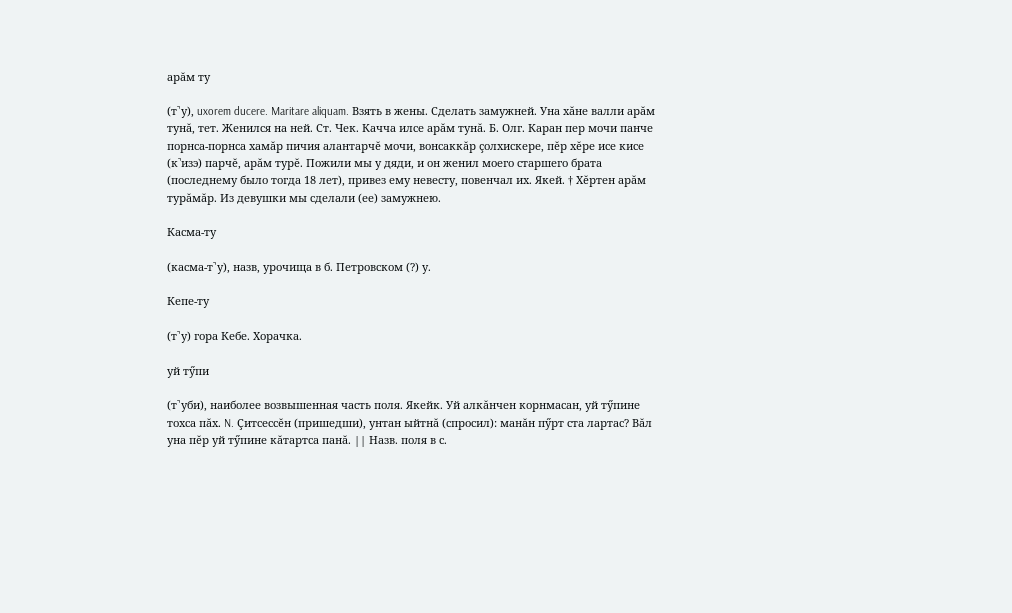арăм ту

(т̚у), uxorem ducere. Maritare aliquam. Взять в жены. Сделать замужней. Уна хăне валли арăм тунă, тет. Женился на ней. Ст. Чек. Качча илсе арăм тунă. Б. Олг. Каран пер мочи панче порнса-порнса хамăр пичия алантарчĕ мочи, вонсаккăр çолхискере, пĕр хĕре исе кисе (к̚изэ) парчĕ, арăм турĕ. Пожили мы у дяди, и он женил моего старшего брата (последнему было тогда 18 лет), привез ему невесту, повенчал их. Якей. † Хĕртен арăм турăмăр. Из девушки мы сделали (ее) замужнею.

Касма-ту

(касма-т̚у), назв, урочища в б. Петровском (?) у.

Кепе-ту

(т̚у) гора Кебе. Хорачка.

уй тӳпи

(т̚уби), наиболее возвышенная часть поля. Якейк. Уй алкăнчен корнмасан, уй тӳпине тохса пăх. N. Çитсессĕн (пришедши), унтан ыйтнă (спросил): манăн пӳрт ста лартас? Вăл уна пĕр уй тӳпине кăтартса панă. || Назв. поля в с.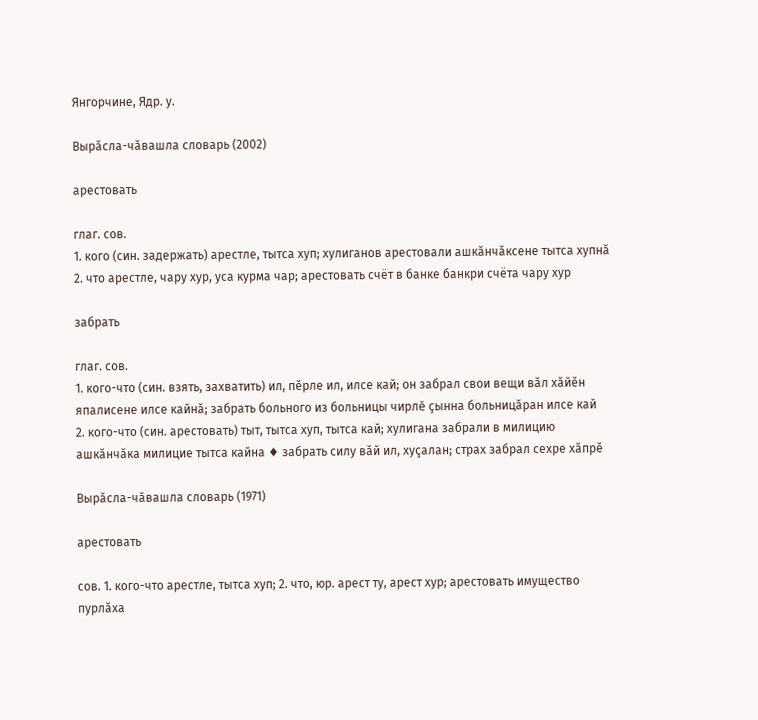Янгорчине, Ядр. у.

Вырăсла-чăвашла словарь (2002)

арестовать

глаг. сов.
1. кого (син. задержать) арестле, тытса хуп; хулиганов арестовали ашкăнчăксене тытса хупнă
2. что арестле, чару хур, уса курма чар; арестовать счёт в банке банкри счёта чару хур

забрать

глаг. сов.
1. кого-что (син. взять, захватить) ил, пĕрле ил, илсе кай; он забрал свои вещи вăл хăйĕн япалисене илсе кайнă; забрать больного из больницы чирлĕ çынна больницăран илсе кай
2. кого-что (син. арестовать) тыт, тытса хуп, тытса кай; хулигана забрали в милицию ашкăнчăка милицие тытса кайна ♦ забрать силу вăй ил, хуçалан; страх забрал сехре хăпрĕ

Вырӑсла-чӑвашла словарь (1971)

арестовать

сов. 1. кого-что арестле, тытса хуп; 2. что, юр. арест ту, арест хур; арестовать имущество пурлăха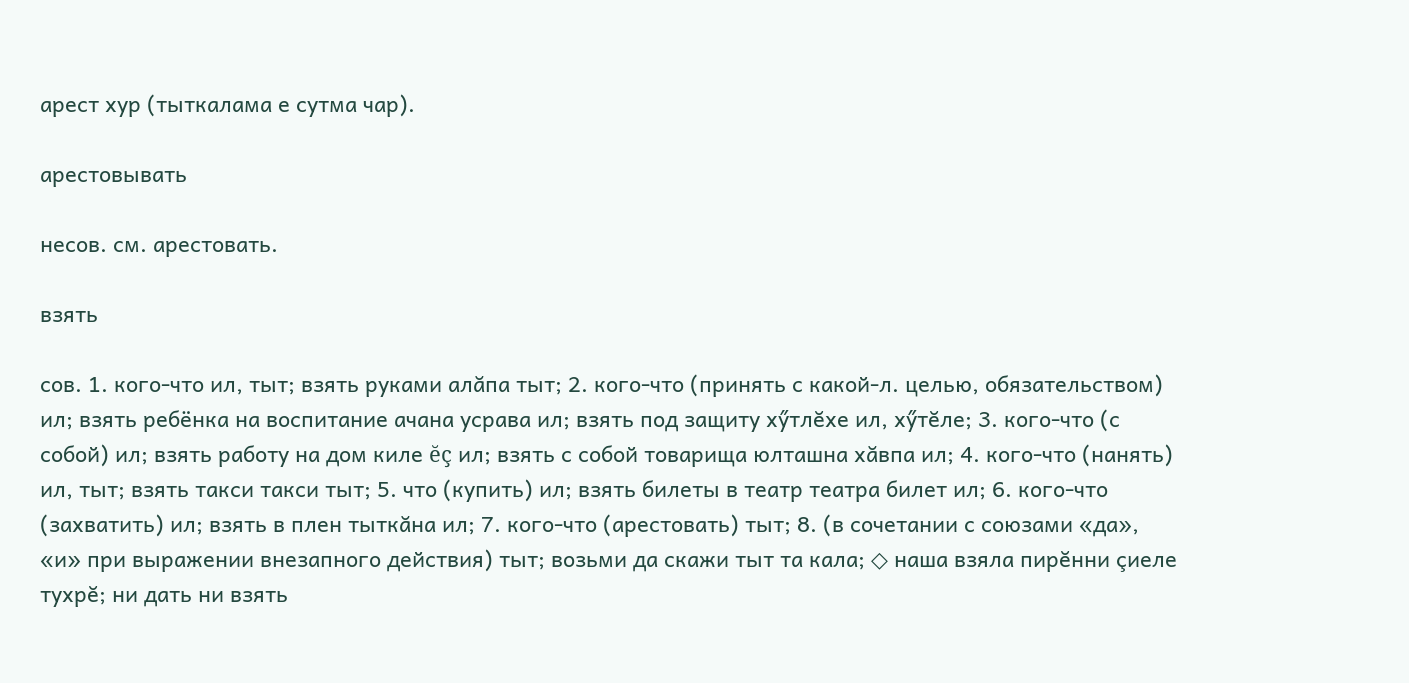арест хур (тыткалама е сутма чар).

арестовывать

несов. см. арестовать.

взять

сов. 1. кого-что ил, тыт; взять руками алăпа тыт; 2. кого-что (принять с какой-л. целью, обязательством) ил; взять ребёнка на воспитание ачана усрава ил; взять под защиту хӳтлĕхе ил, хӳтĕле; 3. кого-что (с собой) ил; взять работу на дом киле ĕç ил; взять с собой товарища юлташна хăвпа ил; 4. кого-что (нанять) ил, тыт; взять такси такси тыт; 5. что (купить) ил; взять билеты в театр театра билет ил; 6. кого-что (захватить) ил; взять в плен тыткăна ил; 7. кого-что (арестовать) тыт; 8. (в сочетании с союзами «да», «и» при выражении внезапного действия) тыт; возьми да скажи тыт та кала; ◇ наша взяла пирĕнни çиеле тухрĕ; ни дать ни взять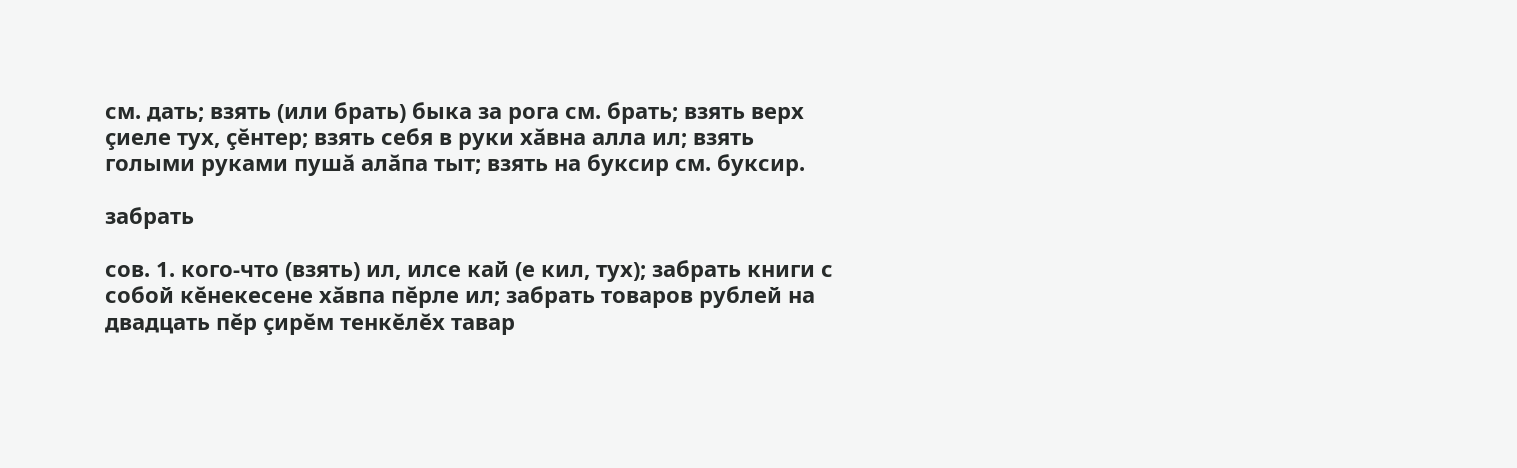см. дать; взять (или брать) быка за рога см. брать; взять верх çиеле тух, çĕнтер; взять себя в руки хăвна алла ил; взять голыми руками пушă алăпа тыт; взять на буксир см. буксир.

забрать

сов. 1. кого-что (взять) ил, илсе кай (е кил, тух); забрать книги с собой кĕнекесене хăвпа пĕрле ил; забрать товаров рублей на двадцать пĕр çирĕм тенкĕлĕх тавар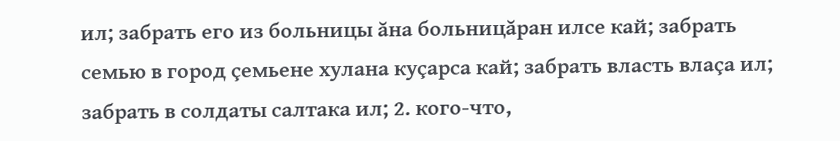ил; забрать его из больницы ăна больницăран илсе кай; забрать семью в город çемьене хулана куçарса кай; забрать власть влаçа ил; забрать в солдаты салтака ил; 2. кого-что,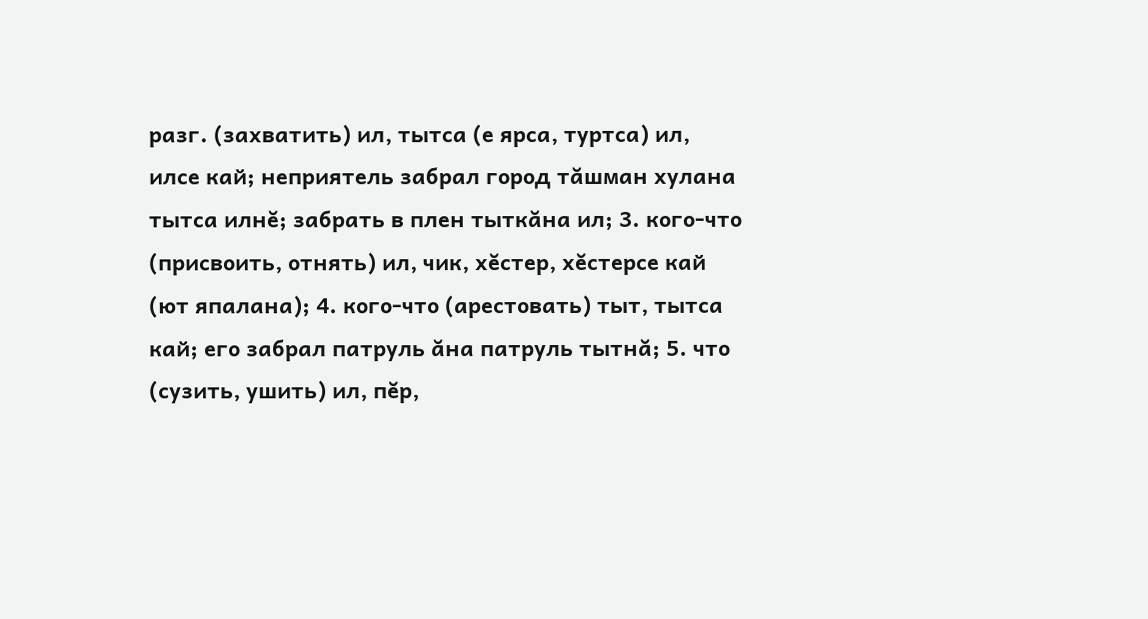разг. (захватить) ил, тытса (е ярса, туртса) ил, илсе кай; неприятель забрал город тăшман хулана тытса илнĕ; забрать в плен тыткăна ил; 3. кого-что (присвоить, отнять) ил, чик, хĕстер, хĕстерсе кай (ют япалана); 4. кого-что (арестовать) тыт, тытса кай; его забрал патруль ăна патруль тытнă; 5. что (сузить, ушить) ил, пĕр,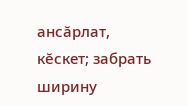ансăрлат, кĕскет; забрать ширину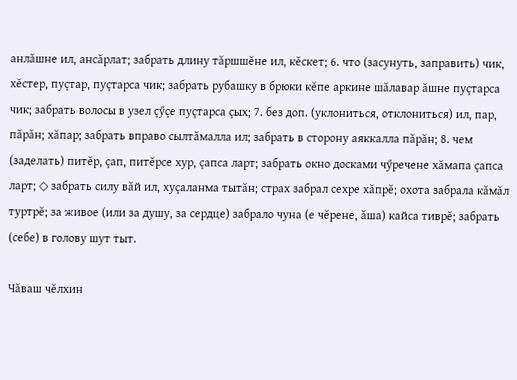анлăшне ил, ансăрлат; забрать длину тăршшĕне ил, кĕскет; 6. что (засунуть, заправить) чик, хĕстер, пуçтар, пуçтарса чик; забрать рубашку в брюки кĕпе аркине шăлавар ăшне пуçтарса чик; забрать волосы в узел çӳçе пуçтарса çых; 7. без доп. (уклониться, отклониться) ил, пар, пăрăн; хăпар; забрать вправо сылтăмалла ил; забрать в сторону аяккалла пăрăн; 8. чем (заделать) питĕр, çап, питĕрсе хур, çапса ларт; забрать окно досками чӳречене хăмапа çапса ларт; ◇ забрать силу вăй ил, хуçаланма тытăн; страх забрал сехре хăпрĕ; охота забрала кăмăл туртрĕ; за живое (или за душу, за сердце) забрало чуна (е чĕрене, ăша) кайса тиврĕ; забрать (себе) в голову шут тыт.

Чăваш чĕлхин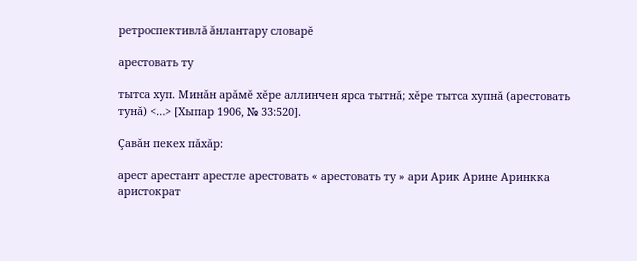ретроспективлă ăнлантару словарĕ

арестовать ту

тытса хуп. Минăн арăмĕ хĕре аллинчен ярса тытнă; хĕре тытса хупнă (арестовать тунă) <…> [Хыпар 1906, № 33:520].

Çавăн пекех пăхăр:

арест арестант арестле арестовать « арестовать ту » ари Арик Арине Аринкка аристократ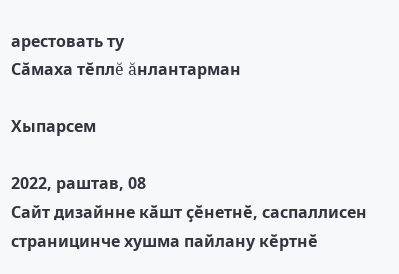арестовать ту
Сăмаха тĕплĕ ăнлантарман

Хыпарсем

2022, раштав, 08
Сайт дизайнне кӑшт ҫӗнетнӗ, саспаллисен страницинче хушма пайлану кӗртнӗ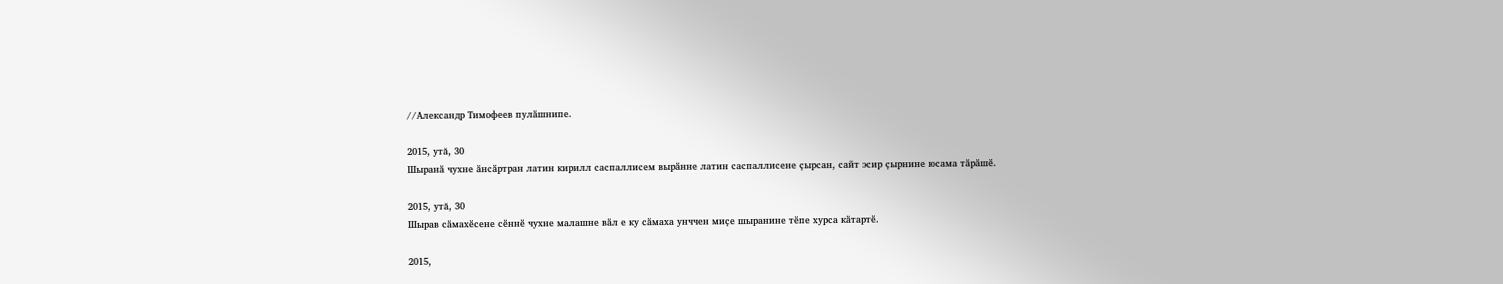//Александр Тимофеев пулӑшнипе.

2015, утă, 30
Шыранӑ чухне ӑнсӑртран латин кирилл саспаллисем вырӑнне латин саспаллисене ҫырсан, сайт эсир ҫырнине юсама тӑрӑшӗ.

2015, утă, 30
Шырав сӑмахӗсене сӗннӗ чухне малашне вӑл е ку сӑмаха унччен миҫе шыранине тӗпе хурса кӑтартӗ.

2015,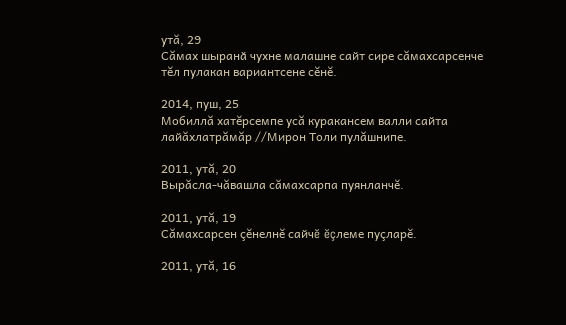утă, 29
Сăмах шыранӑ чухне малашне сайт сире сăмахсарсенче тĕл пулакан вариантсене сĕнĕ.

2014, пуш, 25
Мобиллă хатĕрсемпе усă куракансем валли сайта лайăхлатрăмăр //Мирон Толи пулăшнипе.

2011, утă, 20
Вырăсла-чăвашла сăмахсарпа пуянланчĕ.

2011, утă, 19
Сăмахсарсен çĕнелнĕ сайчĕ ĕçлеме пуçларĕ.

2011, утă, 16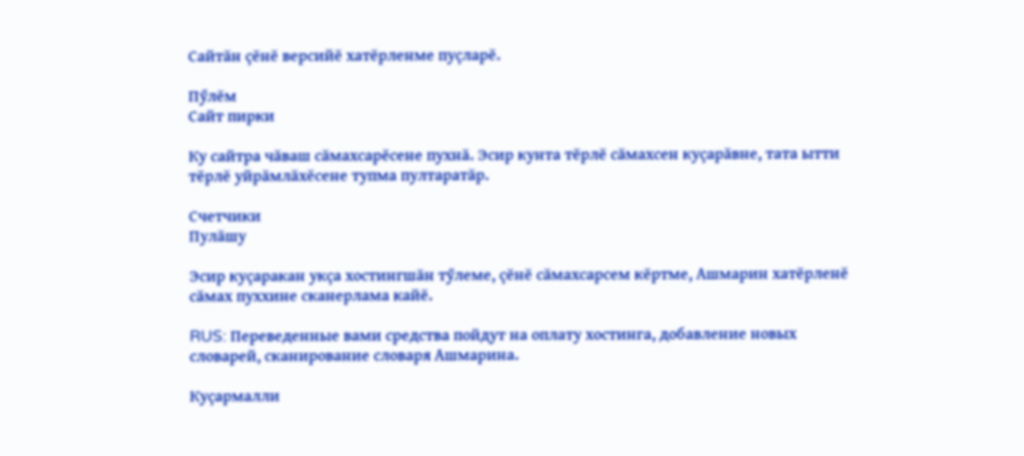Сайтăн çĕнĕ версийĕ хатĕрленме пуçларĕ.

Пӳлĕм
Сайт пирки

Ку сайтра чăваш сăмахсарĕсене пухнă. Эсир кунта тĕрлĕ сăмахсен куçарăвне, тата ытти тĕрлĕ уйрăмлăхĕсене тупма пултаратăр.

Счетчики
Пулăшу

Эсир куçаракан укçа хостингшăн тӳлеме, çĕнĕ сăмахсарсем кĕртме, Ашмарин хатĕрленĕ сăмах пуххине сканерлама кайĕ.

RUS: Переведенные вами средства пойдут на оплату хостинга, добавление новых словарей, сканирование словаря Ашмарина.

Куçармалли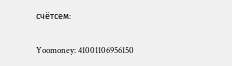счётсем:

Yoomoney: 41001106956150